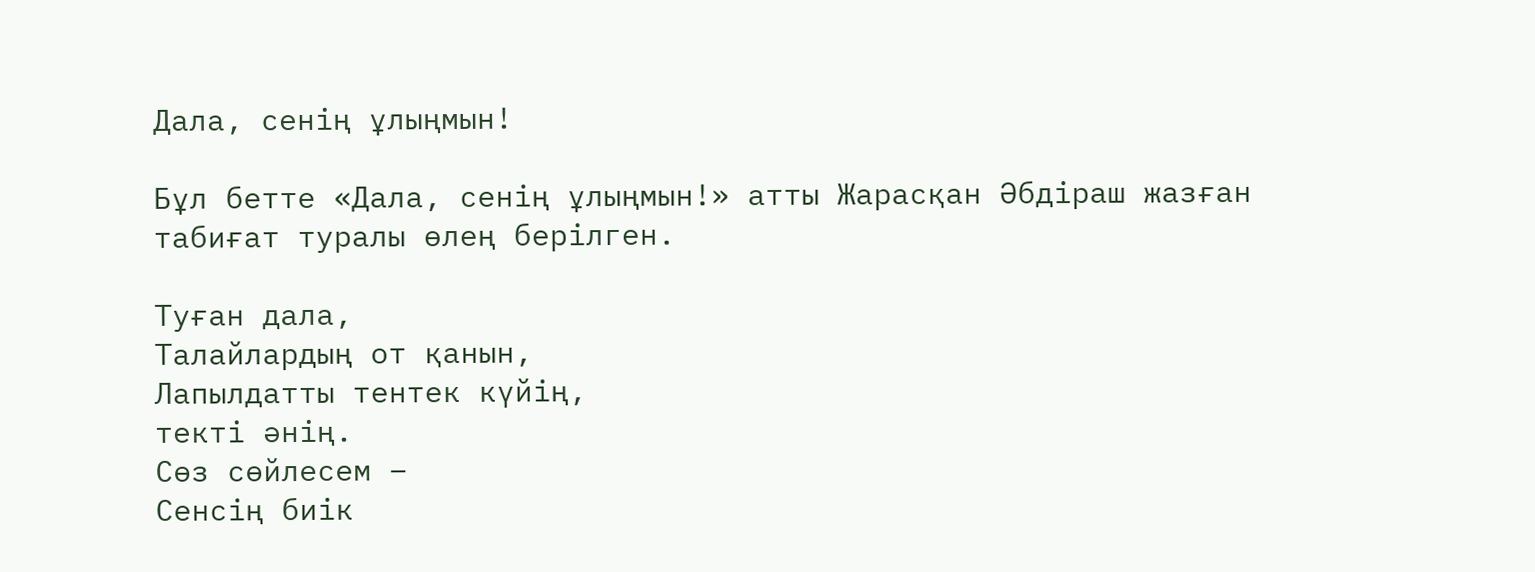Дала, сенің ұлыңмын!

Бұл бетте «Дала, сенің ұлыңмын!» атты Жарасқан Әбдіраш жазған табиғат туралы өлең берілген.

Туған дала,
Талайлардың от қанын,
Лапылдатты тентек күйің,
текті әнің.
Сөз сөйлесем –
Сенсің биік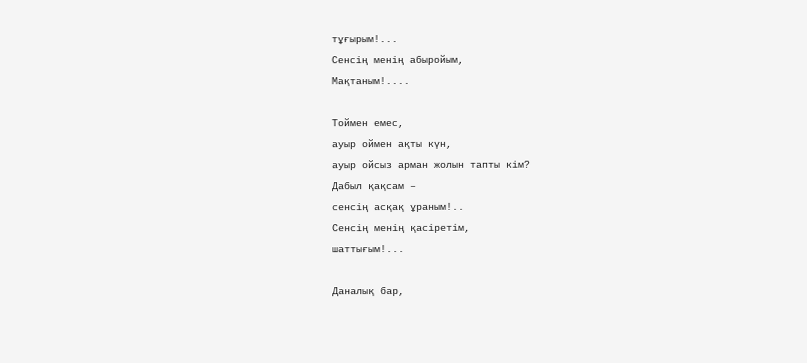тұғырым!...
Сенсің менің абыройым,
Мақтаным!....

Тоймен емес,
ауыр оймен ақты күн,
ауыр ойсыз арман жолын тапты кім?
Дабыл қақсам –
сенсің асқақ ұраным!..
Сенсің менің қасіретім,
шаттығым!...

Даналық бар,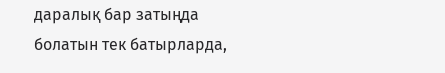даралық бар затыңда
болатын тек батырларда,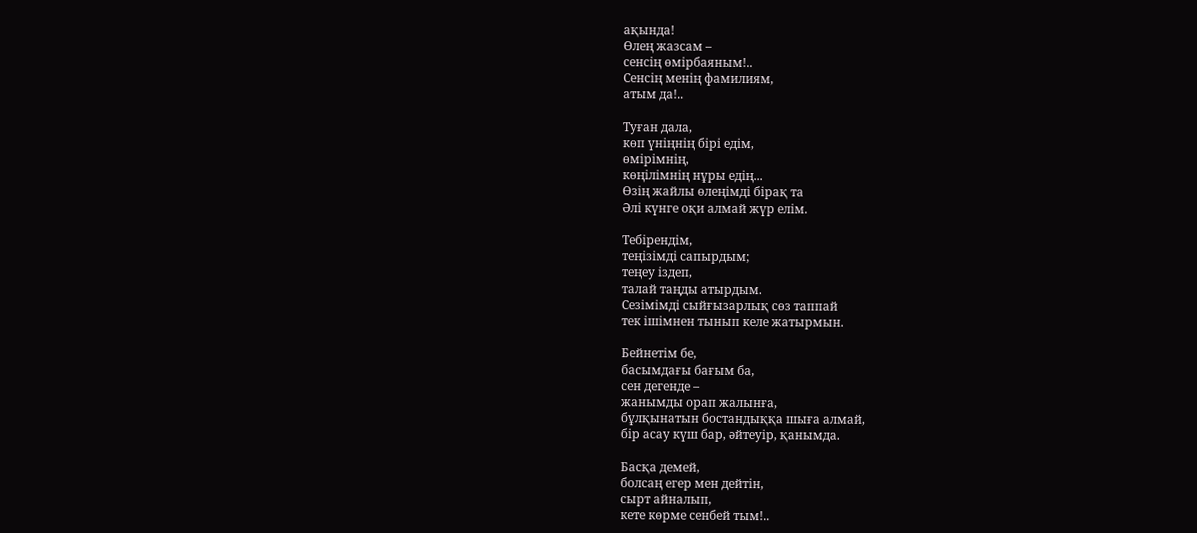ақында!
Өлең жазсам –
сенсің өмірбаяным!..
Сенсің менің фамилиям,
атым да!..

Туған дала,
көп үніңнің бірі едім,
өмірімнің,
көңілімнің нұры едің...
Өзің жайлы өлеңімді бірақ та
Әлі күнге оқи алмай жүр елім.

Тебірендім,
теңізімді сапырдым;
теңеу іздеп,
талай таңды атырдым.
Сезімімді сыйғызарлық сөз таппай
тек ішімнен тынып келе жатырмын.

Бейнетім бе,
басымдағы бағым ба,
сен дегенде –
жанымды орап жалынға,
бұлқынатын бостандыққа шыға алмай,
бір асау күш бар, әйтеуір, қанымда.

Басқа демей,
болсаң егер мен дейтін,
сырт айналып,
кете көрме сенбей тым!..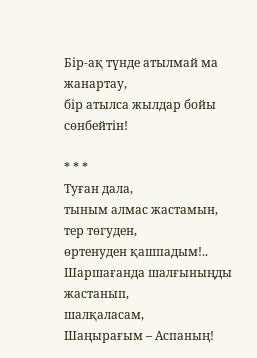Бір-ақ түнде атылмай ма жанартау,
бір атылса жылдар бойы сөнбейтін!

* * *
Туған дала,
тыным алмас жастамын,
тер төгуден,
өртенуден қашпадым!..
Шаршағанда шалғыныңды жастанып,
шалқаласам,
Шаңырағым – Аспаның!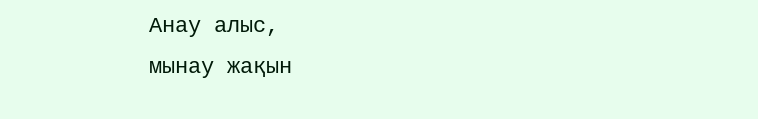Анау алыс,
мынау жақын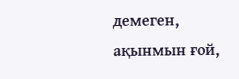демеген,
ақынмын ғой,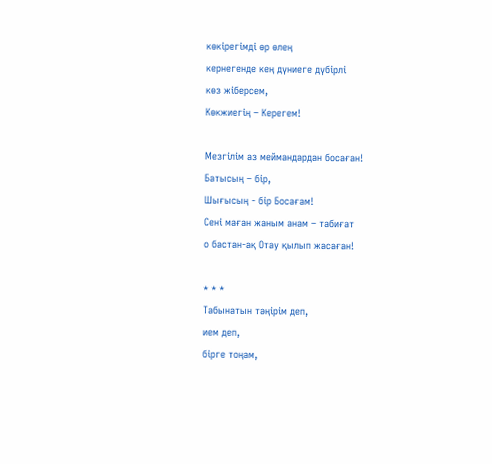көкірегімді өр өлең
кернегенде кең дүниеге дүбірлі
көз жіберсем,
Көкжиегің – Керегем!

Мезгілім аз меймандардан босаған!
Батысың – бір,
Шығысың - бір Босағам!
Сені маған жаным анам – табиғат
о бастан-ақ Отау қылып жасаған!

* * *
Табынатын тәңірім деп,
ием деп,
бірге тоңам,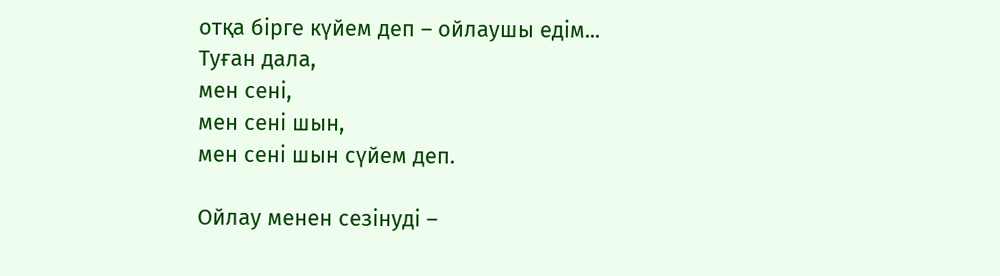отқа бірге күйем деп – ойлаушы едім...
Туған дала,
мен сені,
мен сені шын,
мен сені шын сүйем деп.

Ойлау менен сезінуді –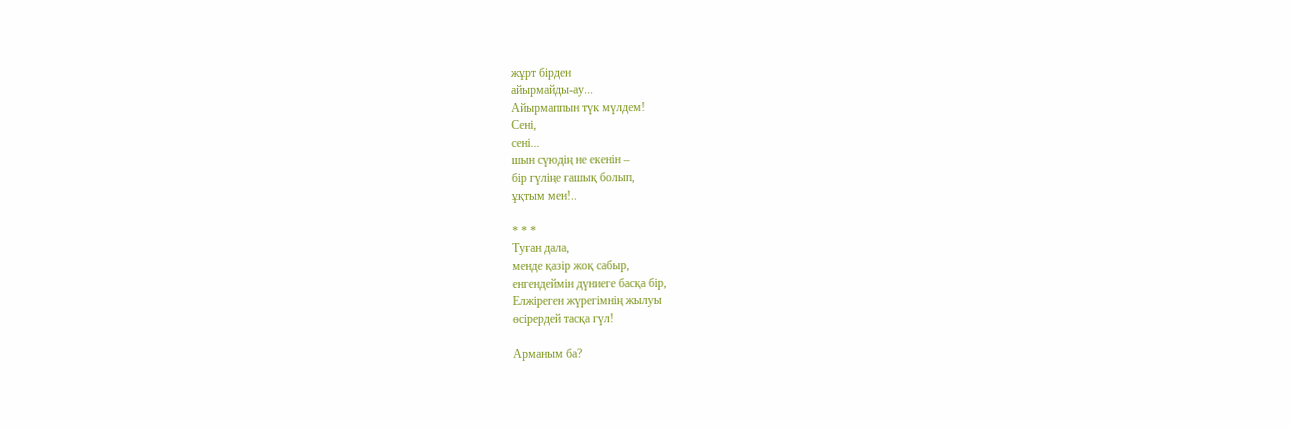жұрт бірден
айырмайды-ау...
Айырмаппын түк мүлдем!
Сені,
сені...
шын сүюдің не екенін –
бір гүліңе ғашық болып,
ұқтым мен!..

* * *
Туған дала,
менде қазір жоқ сабыр,
енгендеймін дүниеге басқа бір,
Елжіреген жүрегімнің жылуы
өсірердей тасқа гүл!

Арманым ба?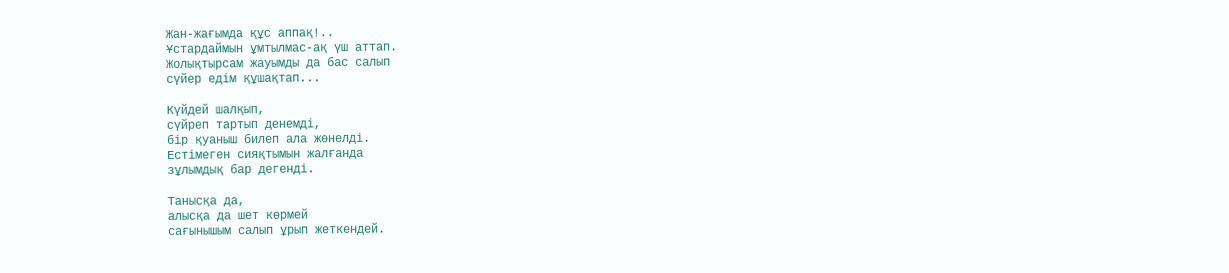Жан-жағымда құс аппақ!..
Ұстардаймын ұмтылмас-ақ үш аттап.
Жолықтырсам жауымды да бас салып
сүйер едім құшақтап...

Күйдей шалқып,
сүйреп тартып денемді,
бір қуаныш билеп ала жөнелді.
Естімеген сияқтымын жалғанда
зұлымдық бар дегенді.

Танысқа да,
алысқа да шет көрмей
сағынышым салып ұрып жеткендей.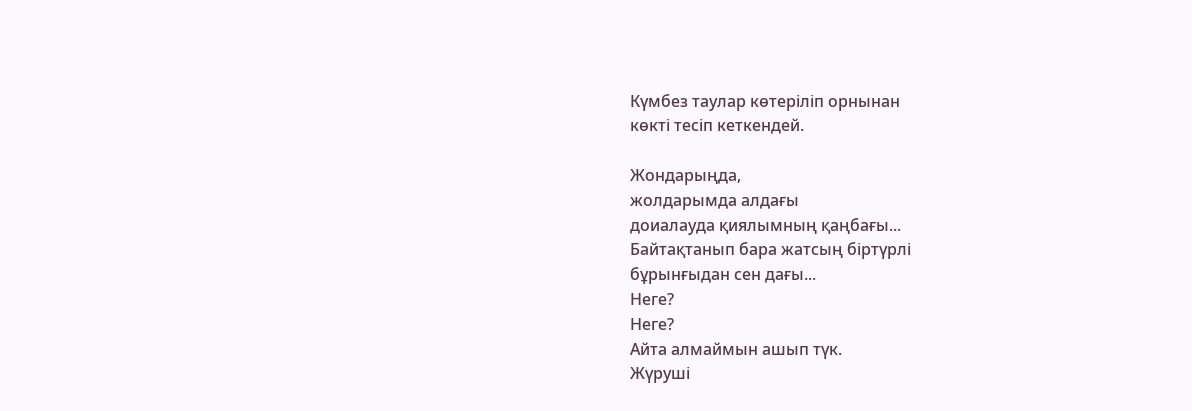Күмбез таулар көтеріліп орнынан
көкті тесіп кеткендей.

Жондарыңда,
жолдарымда алдағы
доиалауда қиялымның қаңбағы...
Байтақтанып бара жатсың біртүрлі
бұрынғыдан сен дағы...
Неге?
Неге?
Айта алмаймын ашып түк.
Жүруші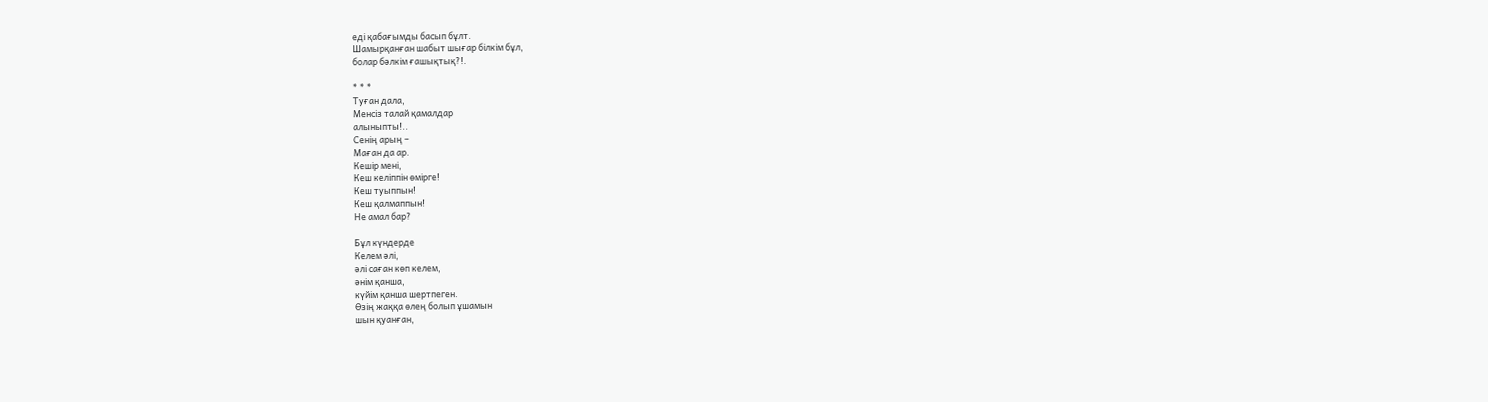еді қабағымды басып бұлт.
Шамырқанған шабыт шығар білкім бұл,
болар бәлкім ғашықтық?!.

* * *
Туған дала,
Менсіз талай қамалдар
алыныпты!..
Сенің арың –
Маған да ар.
Кешір мені,
Кеш келіппін өмірге!
Кеш туыппын!
Кеш қалмаппын!
Не амал бар?

Бұл күндерде
Келем әлі,
әлі саған көп келем,
әнім қанша,
күйім қанша шертпеген.
Өзің жаққа өлең болып ұшамын
шын қуанған,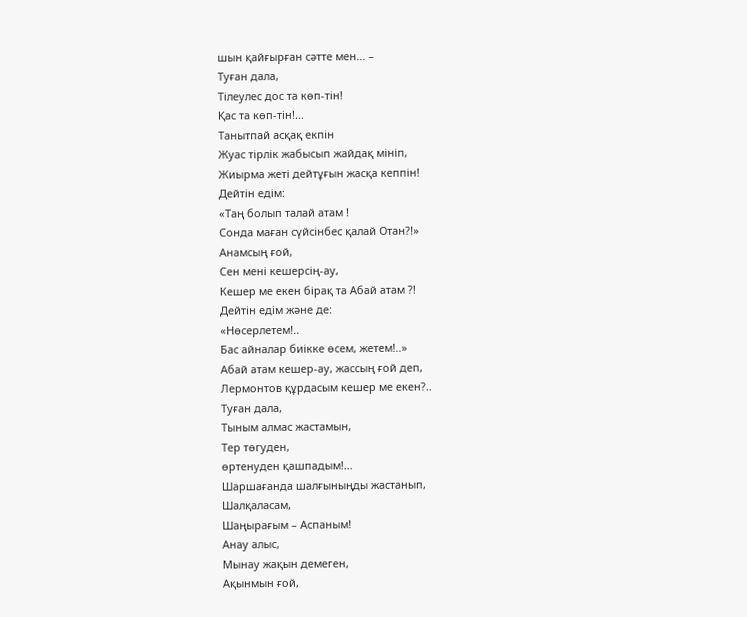шын қайғырған сәтте мен... –
Туған дала,
Тілеулес дос та көп-тін!
Қас та көп-тін!...
Танытпай асқақ екпін
Жуас тірлік жабысып жайдақ мініп,
Жиырма жеті дейтұғын жасқа кеппін!
Дейтін едім:
«Таң болып талай атам !
Сонда маған сүйсінбес қалай Отан?!»
Анамсың ғой,
Сен мені кешерсің-ау,
Кешер ме екен бірақ та Абай атам ?!
Дейтін едім және де:
«Нөсерлетем!..
Бас айналар биікке өсем, жетем!..»
Абай атам кешер-ау, жассың ғой деп,
Лермонтов құрдасым кешер ме екен?..
Туған дала,
Тыным алмас жастамын,
Тер төгуден,
өртенуден қашпадым!...
Шаршағанда шалғыныңды жастанып,
Шалқаласам,
Шаңырағым – Аспаным!
Анау алыс,
Мынау жақын демеген,
Ақынмын ғой,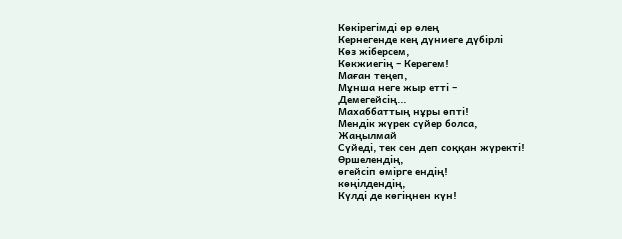Көкірегімді өр өлең
Кернегенде кең дүниеге дүбірлі
Көз жіберсем,
Көкжиегің – Керегем!
Маған теңеп,
Мұнша неге жыр етті –
Демегейсің...
Махаббаттың нұры өпті!
Мендік жүрек сүйер болса,
Жаңылмай
Сүйеді, тек сен деп соққан жүректі!
Өршелендің,
өгейсіп өмірге ендің!
көңілдендің,
Күлді де көгіңнен күн!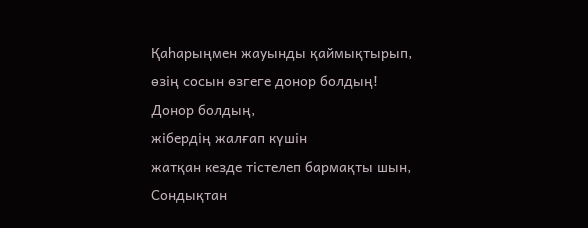Қаһарыңмен жауынды қаймықтырып,
өзің сосын өзгеге донор болдың!
Донор болдың,
жібердің жалғап күшін
жатқан кезде тістелеп бармақты шын,
Сондықтан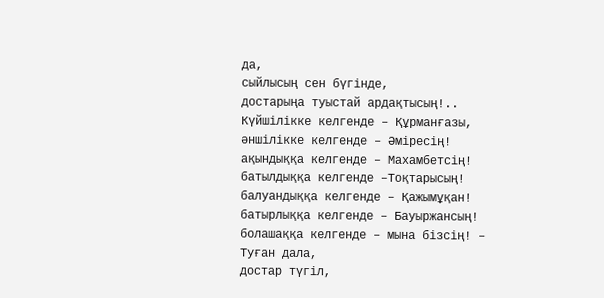да,
сыйлысың сен бүгінде,
достарыңа туыстай ардақтысың!..
Күйшілікке келгенде – Құрманғазы,
әншілікке келгенде – Әміресің!
ақындыққа келгенде – Махамбетсің!
батылдыққа келгенде –Тоқтарысың!
балуандыққа келгенде – Қажымұқан!
батырлыққа келгенде – Бауыржансың!
болашаққа келгенде – мына бізсің! –
Туған дала,
достар түгіл,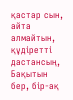қастар сын,
айта алмайтын,
құдіретті дастансың,
Бақытын бер, бір-ақ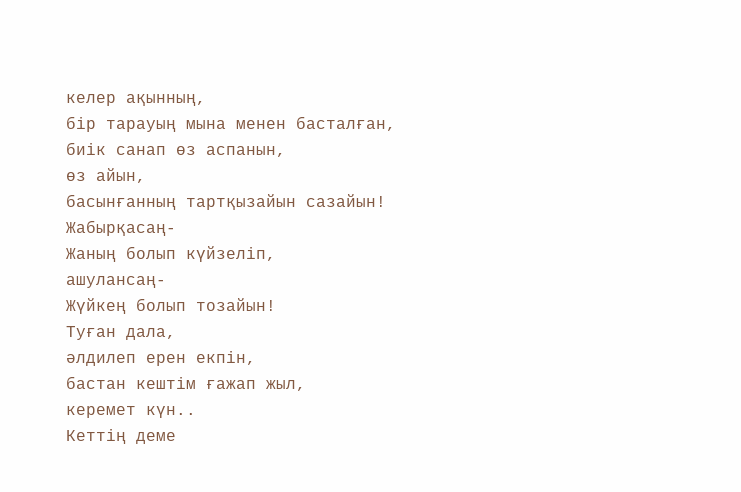келер ақынның,
бір тарауың мына менен басталған,
биік санап өз аспанын,
өз айын,
басынғанның тартқызайын сазайын!
Жабырқасаң-
Жаның болып күйзеліп,
ашулансаң-
Жүйкең болып тозайын!
Туған дала,
әлдилеп ерен екпін,
бастан кештім ғажап жыл,
керемет күн..
Кеттің деме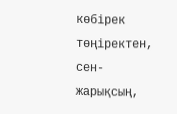көбірек төңіректен,
сен-жарықсың,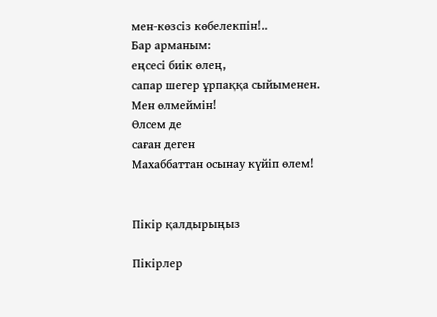мен-көзсіз көбелекпін!..
Бар арманым:
еңсесі биік өлең,
сапар шегер ұрпаққа сыйыменен.
Мен өлмеймін!
Өлсем де
саған деген
Махаббаттан осынау күйіп өлем!


Пікір қалдырыңыз

Пікірлер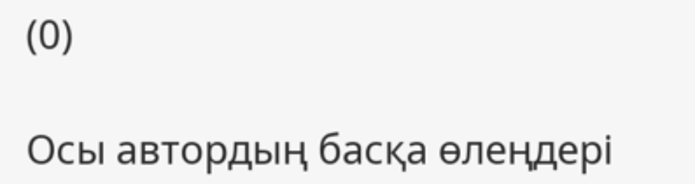(0)

Осы автордың басқа өлеңдері